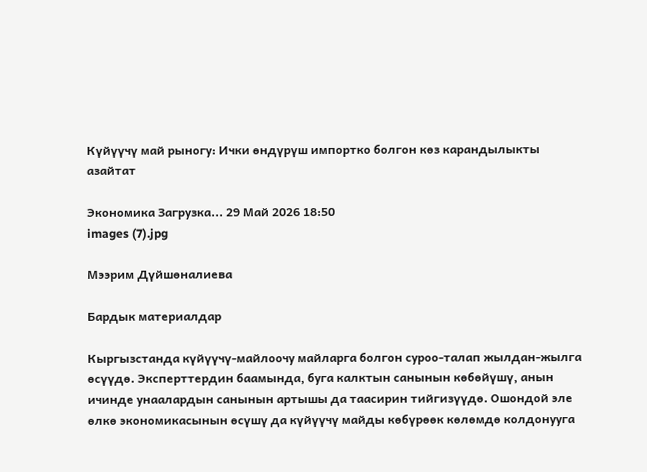Күйүүчү май рыногу: Ички өндүрүш импортко болгон көз карандылыкты азайтат

Экономика Загрузка... 29 Май 2026 18:50
images (7).jpg

Мээрим Дүйшөналиева

Бардык материалдар

Кыргызстанда күйүүчү-майлоочу майларга болгон суроо-талап жылдан-жылга өсүүдө. Эксперттердин баамында, буга калктын санынын көбөйүшү, анын ичинде унаалардын санынын артышы да таасирин тийгизүүдө. Ошондой эле өлкө экономикасынын өсүшү да күйүүчү майды көбүрөөк көлөмдө колдонууга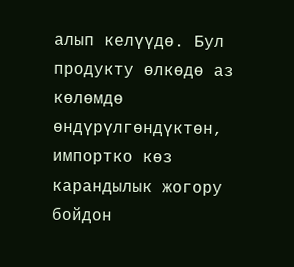алып келүүдө. Бул продукту өлкөдө аз көлөмдө өндүрүлгөндүктөн, импортко көз карандылык жогору бойдон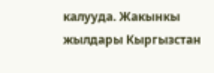калууда. Жакынкы жылдары Кыргызстан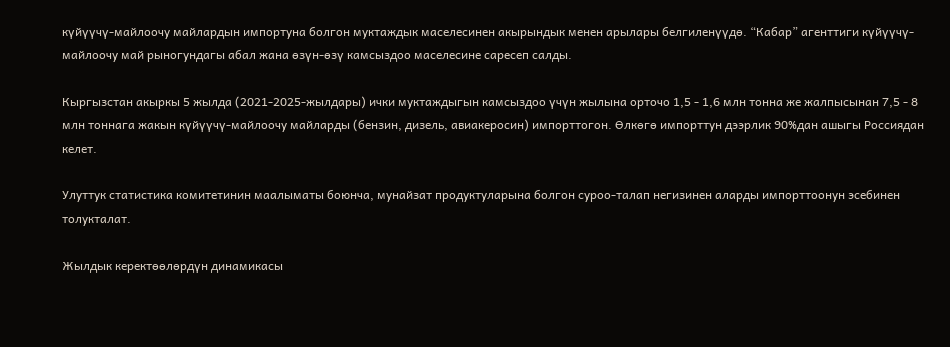күйүүчү-майлоочу майлардын импортуна болгон муктаждык маселесинен акырындык менен арылары белгиленүүдө. “Кабар” агенттиги күйүүчү-майлоочу май рыногундагы абал жана өзүн-өзү камсыздоо маселесине саресеп салды.

Кыргызстан акыркы 5 жылда (2021-2025-жылдары) ички муктаждыгын камсыздоо үчүн жылына орточо 1,5 - 1,6 млн тонна же жалпысынан 7,5 - 8 млн тоннага жакын күйүүчү-майлоочу майларды (бензин, дизель, авиакеросин) импорттогон. Өлкөгө импорттун дээрлик 90%дан ашыгы Россиядан келет.

Улуттук статистика комитетинин маалыматы боюнча, мунайзат продуктуларына болгон суроо-талап негизинен аларды импорттоонун эсебинен толукталат.

Жылдык керектөөлөрдүн динамикасы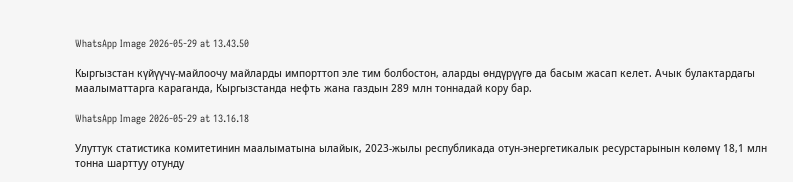WhatsApp Image 2026-05-29 at 13.43.50

Кыргызстан күйүүчү-майлоочу майларды импорттоп эле тим болбостон, аларды өндүрүүгө да басым жасап келет. Ачык булактардагы маалыматтарга караганда, Кыргызстанда нефть жана газдын 289 млн тоннадай кору бар.

WhatsApp Image 2026-05-29 at 13.16.18

Улуттук статистика комитетинин маалыматына ылайык, 2023-жылы республикада отун-энергетикалык ресурстарынын көлөмү 18,1 млн тонна шарттуу отунду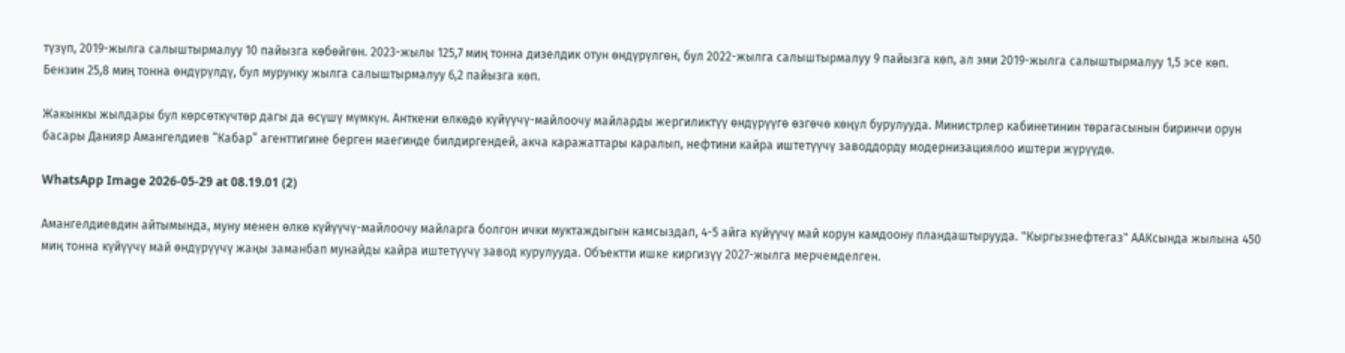түзүп, 2019-жылга салыштырмалуу 10 пайызга көбөйгөн. 2023-жылы 125,7 миң тонна дизелдик отун өндүрүлгөн, бул 2022-жылга салыштырмалуу 9 пайызга көп, ал эми 2019-жылга салыштырмалуу 1,5 эсе көп. Бензин 25,8 миң тонна өндүрүлдү, бул мурунку жылга салыштырмалуу 6,2 пайызга көп.

Жакынкы жылдары бул көрсөткүчтөр дагы да өсүшү мүмкүн. Анткени өлкөдө күйүүчү-майлоочу майларды жергиликтүү өндүрүүгө өзгөчө көңүл бурулууда. Министрлер кабинетинин төрагасынын биринчи орун басары Данияр Амангелдиев “Кабар” агенттигине берген маегинде билдиргендей, акча каражаттары каралып, нефтини кайра иштетүүчү заводдорду модернизациялоо иштери жүрүүдө.

WhatsApp Image 2026-05-29 at 08.19.01 (2)

Амангелдиевдин айтымында, муну менен өлкө күйүүчү-майлоочу майларга болгон ички муктаждыгын камсыздап, 4-5 айга күйүүчү май корун камдоону пландаштырууда. "Кыргызнефтегаз" ААКсында жылына 450 миң тонна күйүүчү май өндүрүүчү жаңы заманбап мунайды кайра иштетүүчү завод курулууда. Объектти ишке киргизүү 2027-жылга мерчемделген.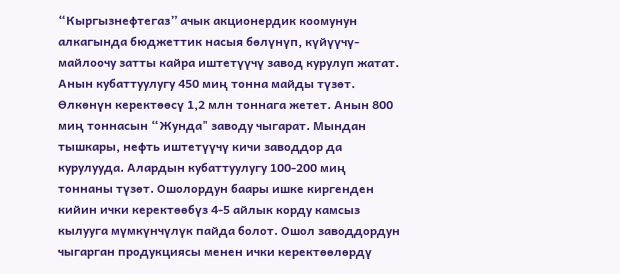“Кыргызнефтегаз” ачык акционердик коомунун алкагында бюджеттик насыя бөлүнүп, күйүүчү-майлоочу затты кайра иштетүүчү завод курулуп жатат. Анын кубаттуулугу 450 миң тонна майды түзөт. Өлкөнүн керектөөсү 1,2 млн тоннага жетет. Анын 800 миң тоннасын “Жунда" заводу чыгарат. Мындан тышкары, нефть иштетүүчү кичи заводдор да курулууда. Алардын кубаттуулугу 100-200 миң тоннаны түзөт. Ошолордун баары ишке киргенден кийин ички керектөөбүз 4-5 айлык корду камсыз кылууга мүмкүнчүлүк пайда болот. Ошол заводдордун чыгарган продукциясы менен ички керектөөлөрдү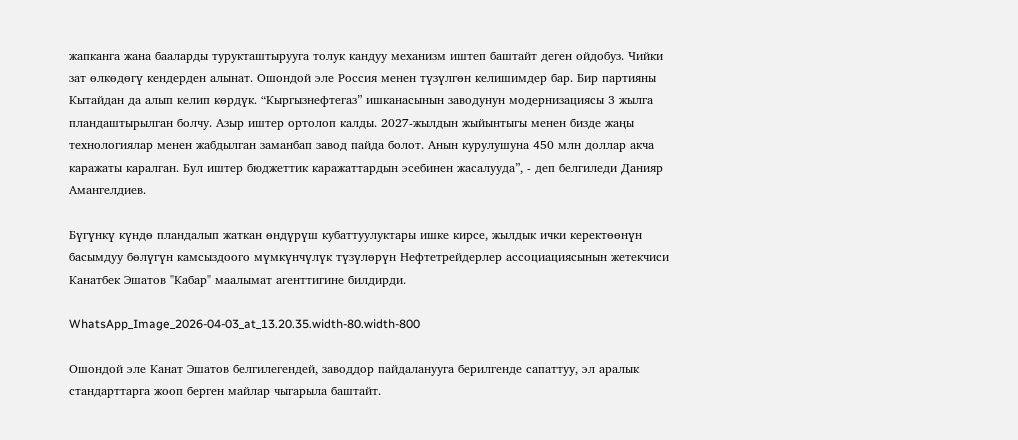жапканга жана бааларды турукташтырууга толук кандуу механизм иштеп баштайт деген ойдобуз. Чийки зат өлкөдөгү кендерден алынат. Ошондой эле Россия менен түзүлгөн келишимдер бар. Бир партияны Кытайдан да алып келип көрдүк. “Кыргызнефтегаз” ишканасынын заводунун модернизациясы 3 жылга пландаштырылган болчу. Азыр иштер ортолоп калды. 2027-жылдын жыйынтыгы менен бизде жаңы технологиялар менен жабдылган заманбап завод пайда болот. Анын курулушуна 450 млн доллар акча каражаты каралган. Бул иштер бюджеттик каражаттардын эсебинен жасалууда”, - деп белгиледи Данияр Амангелдиев.

Бүгүнкү күндө пландалып жаткан өндүрүш кубаттуулуктары ишке кирсе, жылдык ички керектөөнүн басымдуу бөлүгүн камсыздоого мүмкүнчүлүк түзүлөрүн Нефтетрейдерлер ассоциациясынын жетекчиси Канатбек Эшатов "Кабар" маалымат агенттигине билдирди.

WhatsApp_Image_2026-04-03_at_13.20.35.width-80.width-800

Ошондой эле Канат Эшатов белгилегендей, заводдор пайдаланууга берилгенде сапаттуу, эл аралык стандарттарга жооп берген майлар чыгарыла баштайт.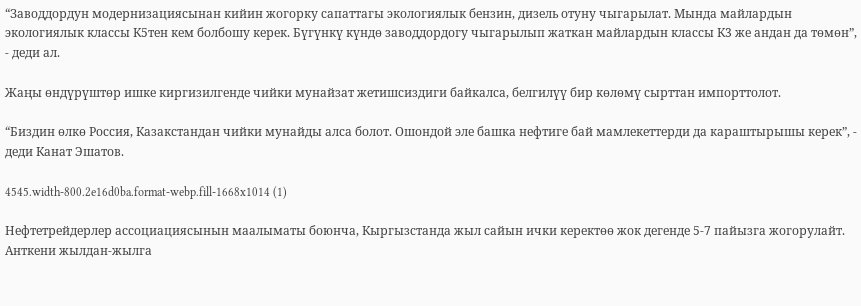“Заводдордун модернизациясынан кийин жогорку сапаттагы экологиялык бензин, дизель отуну чыгарылат. Мында майлардын экологиялык классы К5тен кем болбошу керек. Бүгүнкү күндө заводдордогу чыгарылып жаткан майлардын классы К3 же андан да төмөн”, - деди ал.

Жаңы өндүрүштөр ишке киргизилгенде чийки мунайзат жетишсиздиги байкалса, белгилүү бир көлөмү сырттан импорттолот.

“Биздин өлкө Россия, Казакстандан чийки мунайды алса болот. Ошондой эле башка нефтиге бай мамлекеттерди да караштырышы керек”, - деди Канат Эшатов.

4545.width-800.2e16d0ba.format-webp.fill-1668x1014 (1)

Нефтетрейдерлер ассоциациясынын маалыматы боюнча, Кыргызстанда жыл сайын ички керектөө жок дегенде 5-7 пайызга жогорулайт. Анткени жылдан-жылга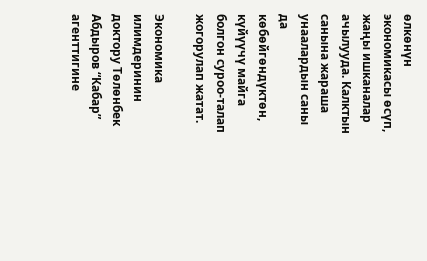өлкөнүн экономикасы өсүп, жаңы ишканалар ачылууда. Калктын санына жараша унаалардын саны да көбөйгөндүктөн, күйүүчү майга болгон суроо-талап жогорулап жатат.

Экономика илимдеринин доктору Төлөнбек Абдыров “Кабар” агенттигине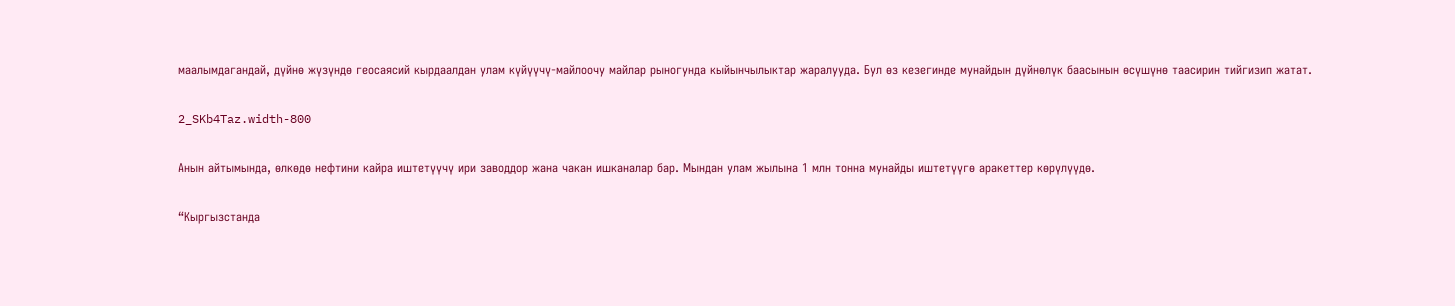маалымдагандай, дүйнө жүзүндө геосаясий кырдаалдан улам күйүүчү-майлоочу майлар рыногунда кыйынчылыктар жаралууда. Бул өз кезегинде мунайдын дүйнөлүк баасынын өсүшүнө таасирин тийгизип жатат.

2_SKb4Taz.width-800

Анын айтымында, өлкөдө нефтини кайра иштетүүчү ири заводдор жана чакан ишканалар бар. Мындан улам жылына 1 млн тонна мунайды иштетүүгө аракеттер көрүлүүдө.

“Кыргызстанда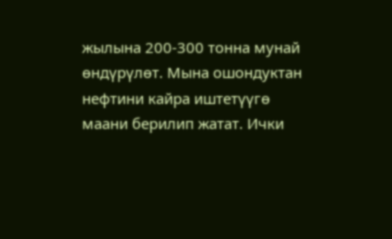жылына 200-300 тонна мунай өндүрүлөт. Мына ошондуктан нефтини кайра иштетүүгө маани берилип жатат. Ички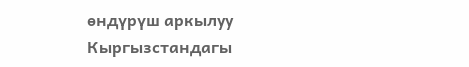өндүрүш аркылуу Кыргызстандагы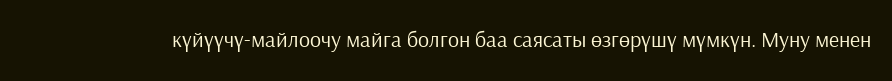күйүүчү-майлоочу майга болгон баа саясаты өзгөрүшү мүмкүн. Муну менен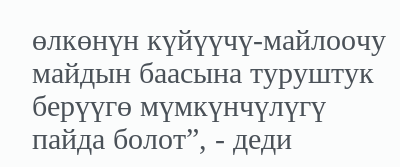өлкөнүн күйүүчү-майлоочу майдын баасына туруштук берүүгө мүмкүнчүлүгү пайда болот”, - деди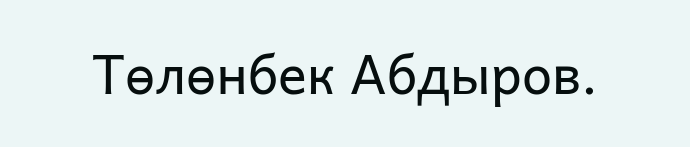Төлөнбек Абдыров.